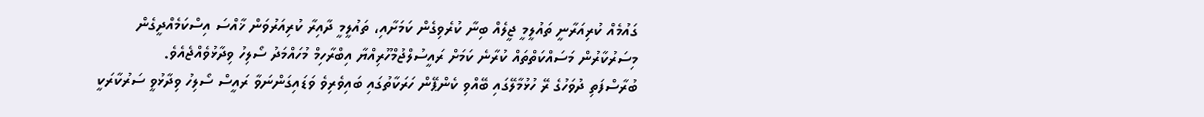ގައުމެއް ކުރިއަރާނީ ތައުލީމީ ޖީލެއް ބިނާ ކުރެވިގެން ކަމަށާއި، ތައުލީމީ ދާއިރާ ކުރިއަރުވަން ޚާއްސަ އިސްކަމެއްދީގެން މިސަރުކާރުން މަސައްކަތްތައް ކުރާނެ ކަމަށް ރައީސުލްޖުމްހޫރިއްޔާ އިބްރާހިމް މުހައްމަދު ސޯލިހު ވިދާޅުވެއްޖެއެވެ.
ބުރާސްފަތި ދުވަހުގެ ރޭ ހުޅުމާލޭގައި ބޭއްވި ކެންޕޭން ހަރަކާތުގައި ބައިވެރިވެ ވަޑައިގަންނަވާ ރައީސް ސޯލިހު ވިދާޅުވީ ސަރުކާރަކީ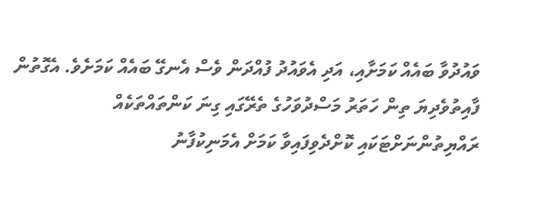ވައުދުވާ ބައެއް ކަމަށާއި، އަދި އެވައުދު ފުއްދަން ވެސް އެނގޭ ބައެއް ކަމަށެވެ. އެގޮތުން ފާއިތުވެދިޔަ ތިން ހަތަރު މަސްދުވަހުގެ ތެރޭގައި ގިނަ ކަންތައްތަކެއް ރައްޔިތުންނަށްޓަކައި ކޮށްދެވިފައިވާ ކަމަށް އެމަނިކުފާނު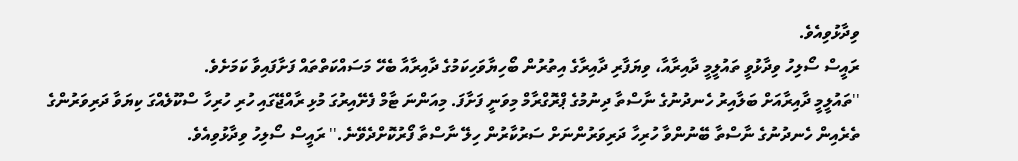ވިދާޅުވިއެވެ.
ރައީސް ސޯލިހު ވިދާޅުވީ ތައުލީމީ ދާއިރާއާ، ވިޔަފާރި ދާއިރާގެ އިތުރުން ބޯހިޔާވަހިކަމުގެ ދާއިރާއާ ބެހޭ މަސައްކަތްތައް ފަށާފައިވާ ކަމަށެވެ.
''ތައުލީމީ ދާއިރާއަށް ބަލާއިރު ހެނދުނުގެ ނާސްތާ ދިނުމުގެ ޕްރޮގްރާމް މިވަނީ ފަށާފަ. މިއަންނަ ޓާމް ފެށޭއިރުގަ މުޅި ރާއްޖޭގައި ހުރި ހުރިހާ ސްކޫލެއްގަ ކިޔަވާ ދަރިވަރުންގެ ތެރެއިން ހެނދުނުގެ ނާސްތާ ބޭނުންވާ ހުރިހާ ދަރިވަރުންނަށް ސަރުކާރުން ހިލޭ ނާސްތާ ފޯރުކޮށްދެވޭނެ.'' ރައީސް ސޯލިހު ވިދާޅުވިއެވެ.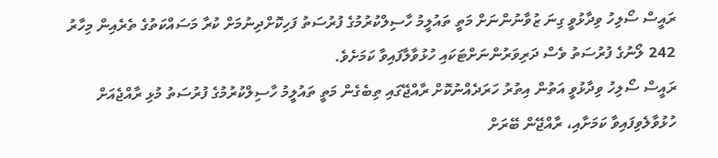ރައީސް ސޯލިހު ވިދާޅުވީ ގިނަ ޒުވާނުންނަށް މަތީ ތައުލީމު ހާސިލްކުރުމުގެ ފުރުސަތު ފަހިކޮށްދިނުމަށް ކުރާ މަސައްކަތުގެ ތެރެއިން މިހާރު 242 ލޯނުގެ ފުރުސަތު ވެސް ދަރިވަރުންނަށްޓަކައި ހުޅުވާލާފައިވާ ކަމަށެވެ.
ރައީސް ސޯލިހު ވިދާޅުވީ އަތުން އިތުރު ހަރަދެއްނުކޮށް ރާއްޖޭގައި ތިބެގެން މަތީ ތައުލީމު ހާސިލްކުރުމުގެ ފުރުސަތު މުޅި ރާއްޖެއަށް ހުޅުވާލެވިފައިވާ ކަމަށާއި، ރާއްޖޭން ބޭރަށް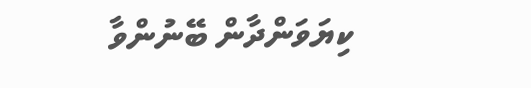ކިޔަވަންދާން ބޭނުންވާ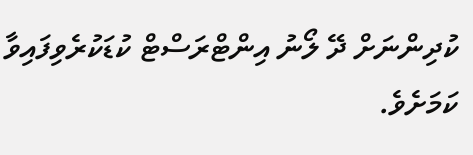ކުދިންނަށް ދޭ ލޯނު އިންޓްރަސްޓް ކުޑަކުރެވިފައިވާ ކަމަށެވެ.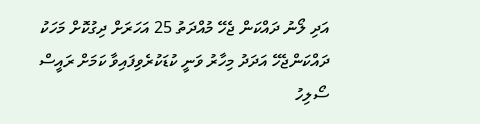އަދި ލޯނު ދައްކަން ޖެހޭ މުއްދަތު 25 އަހަރަށް ދިގުކޮށް މަހަކު ދައްކަންޖެހޭ އަދަދު މިހާރު ވަނީ ކުޑަކުރެވިފައިވާ ކަމަށް ރައީސް ސޯލިހު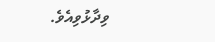ވިދާޅުވިއެވެ.